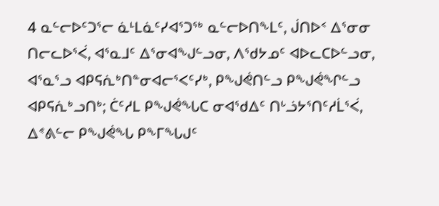4 ᓇᓪᓕᐅᑦᑐᕐᓕ ᓈᒻᒪᓈᑦᓯᐊᕐᑐᖅ ᓇᓪᓕᐅᑎᖕᒪᑦ, ᒎᑎᐅᑉ ᐃᕐᓂᓂ ᑎᓕᓚᐅᕐᐹ, ᐊᕐᓇᒧᑦ ᐃᕐᓂᐊᖑᓪᓗᓂ, ᐱᖁᔭᓄᑦ ᐊᐅᓚᑕᐅᓪᓗᓂ,
ᐊᕐᓇᕐᓗ ᐊᑭᕋᕇᒃᑎᓐᓂᐊᓕᕐᐸᑦᓯᒃ, ᑭᖑᕚᑎᓪᓗ ᑭᖑᕚᖏᓪᓗ ᐊᑭᕋᕇᒃᓗᑎᒃ; ᑖᑦᓱᒪ ᑭᖑᕚᖓᑕ ᓂᐊᖁᐃᑦ ᑎᒡᓘᔭᕐᑎᑦᓱᒫᕐᐹ, ᐃᕝᕕᓪᓕ ᑭᖑᕚᖓ ᑭᖕᒥᖓᒍᑦ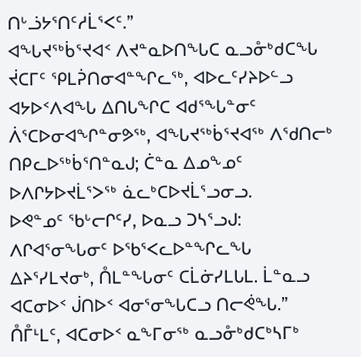ᑎᒡᓘᔭᕐᑎᑦᓱᒫᕐᐸᑦ.”
ᐊᖓᔪᖅᑳᕐᔪᐊᑉ ᐱᔪᓐᓇᐅᑎᖓᑕ ᓇᓗᓁᒃᑯᑕᖓ ᔫᑕᒥᑦ ᕿᒪᕉᑎᓂᐊᓐᖏᓚᖅ, ᐊᐅᓚᑦᓯᔨᐅᓪᓗ ᐊᔭᐅᑉᐱᐊᖓ ᐃᑎᒐᖏᑕ ᐊᑯᕐᖓᓐᓂᑦ ᐲᕐᑕᐅᓂᐊᖏᓐᓂᕗᖅ, ᐊᖓᔪᖅᑳᕐᔪᐊᖅ ᐱᖁᑎᓕᒃ ᑎᑭᓚᐅᖅᑳᕐᑎᓐᓇᒍ; ᑖᓐᓇ ᐃᓄᖕᓄᑦ ᐅᐱᒋᔭᐅᔪᒫᕐᐳᖅ ᓈᓚᒃᑕᐅᔪᒫᕐᓗᓂᓗ.
ᐅᕙᓐᓄᑦ ᖃᒡᓕᒋᑦᓯ, ᐅᓇᓗ ᑐᓴᕐᓗᒍ: ᐱᒋᐊᕐᓂᖓᓂᑦ ᐅᖃᕐᐸᓚᐅᓐᖏᓚᖓ ᐃᔨᕐᓯᒪᔪᓂᒃ, ᑍᒪᓐᖓᓂᑦ ᑕᒫᓃᓯᒪᒐᒪ. ᒫᓐᓇᓗ ᐊᑕᓂᐅᑉ ᒎᑎᐅᑉ ᐊᓂᕐᓂᖓᑕᓗ ᑎᓕᕚᖓ.”
ᑍᒤᒻᒪᑦ, ᐊᑕᓂᐅᑉ ᓇᖕᒥᓂᖅ ᓇᓗᓁᒃᑯᑕᒃᓴᒥᒃ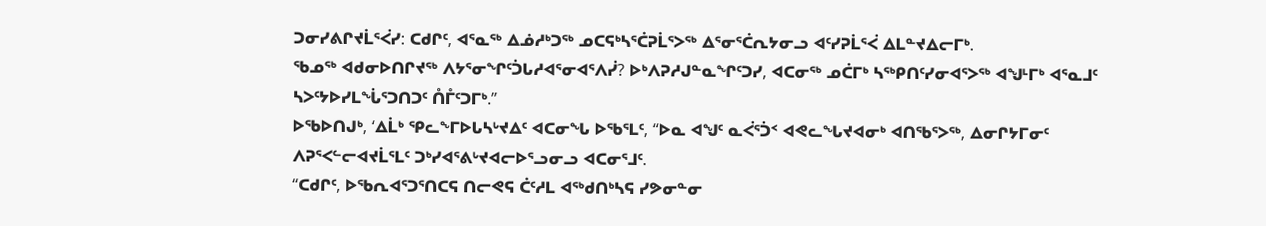ᑐᓂᓯᕕᒋᔪᒫᕐᐹᓯ: ᑕᑯᒋᑦ, ᐊᕐᓇᖅ ᐃᓅᓱᒃᑐᖅ ᓄᑕᕋᒃᓴᕐᑖᕈᒫᕐᐳᖅ ᐃᕐᓂᕐᑖᕆᔭᓂᓗ ᐊᑦᓯᕈᒫᕐᐹ ᐃᒪᓐᔪᐃᓕᒥᒃ.
ᖃᓄᖅ ᐊᑯᓂᐅᑎᒋᔪᖅ ᐱᔭᕐᓂᖏᑦᑑᒐᓱᐊᕐᓂᐊᕐᐱᓰ? ᐅᒃᐱᕈᓱᒍᓐᓇᖏᑦᑐᓯ, ᐊᑕᓂᖅ ᓄᑖᒥᒃ ᓴᖅᑭᑎᑦᓯᓂᐊᕐᐳᖅ ᐊᖑᒻᒥᒃ ᐊᕐᓇᒧᑦ ᓴᐳᑦᔭᐅᓯᒪᖔᕐᑐᑎᑐᑦ ᑍᒤᑦᑐᒥᒃ.”
ᐅᖃᐅᑎᒍᒃ, ‘ᐃᒫᒃ ᕿᓚᖕᒥᐅᒐᓴᒡᔪᐃᑦ ᐊᑕᓂᖓ ᐅᖃᕐᒪᑦ, “ᐅᓇ ᐊᖑᑦ ᓇᐹᕐᑑᑉ ᐊᕙᓚᖓᔪᐊᓂᒃ ᐊᑎᖃᕐᐳᖅ, ᐃᓂᒋᔭᒥᓂᑦ ᐱᕈᕐᐸᓪᓕᐊᔪᒫᕐᒪᑦ ᑐᒃᓯᐊᕐᕕᒡᔪᐊᓕᐅᕐᓗᓂᓗ ᐊᑕᓂᕐᒧᑦ.
“ᑕᑯᒋᑦ, ᐅᖃᕆᐊᕐᑐᕐᑎᑕᕋ ᑎᓕᕙᕋ ᑖᑦᓱᒪ ᐊᖅᑯᑎᒃᓴᕋ ᓯᕗᓂᓐᓂ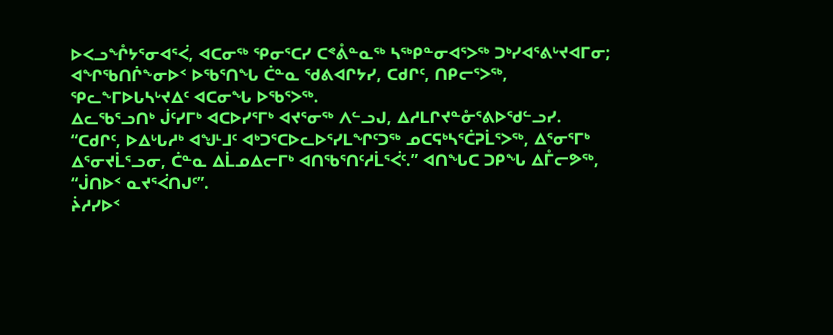ᐅᐸᓗᖎᔭᕐᓂᐊᕐᐹ, ᐊᑕᓂᖅ ᕿᓂᕐᑕᓯ ᑕᕝᕔᓐᓇᖅ ᓴᖅᑭᓐᓂᐊᕐᐳᖅ ᑐᒃᓯᐊᕐᕕᒡᔪᐊᒥᓂ; ᐊᖏᖃᑎᒌᖕᓂᐅᑉ ᐅᖃᕐᑎᖓ ᑖᓐᓇ ᖁᕕᐊᒋᔭᓯ, ᑕᑯᒋᑦ, ᑎᑭᓕᕐᐳᖅ, ᕿᓚᖕᒥᐅᒐᓴᒡᔪᐃᑦ ᐊᑕᓂᖓ ᐅᖃᕐᐳᖅ.
ᐃᓚᖃᕐᓗᑎᒃ ᒎᑦᓯᒥᒃ ᐊᑕᐅᓯᕐᒥᒃ ᐊᔪᕐᓂᖅ ᐱᓪᓗᒍ, ᐃᓱᒪᒋᔪᓐᓁᕐᕕᐅᖁᓪᓗᓯ.
“ᑕᑯᒋᑦ, ᐅᐃᒡᒐᓱᒃ ᐊᖑᒻᒧᑦ ᐊᒃᑐᕐᑕᐅᓚᐅᕐᓯᒪᖏᑦᑐᖅ ᓄᑕᕋᒃᓴᕐᑖᕈᒫᕐᐳᖅ, ᐃᕐᓂᕐᒥᒃ ᐃᕐᓂᔪᒫᕐᓗᓂ, ᑖᓐᓇ ᐃᒫᓄᐃᓕᒥᒃ ᐊᑎᖃᕐᑎᑦᓱᒫᕐᐹᑦ.” ᐊᑎᖓᑕ ᑐᑭᖓ ᐃᒤᓕᕗᖅ, “ᒎᑎᐅᑉ ᓇᔪᕐᐹᑎᒍᑦ”.
ᔩᓱᓯᐅᑉ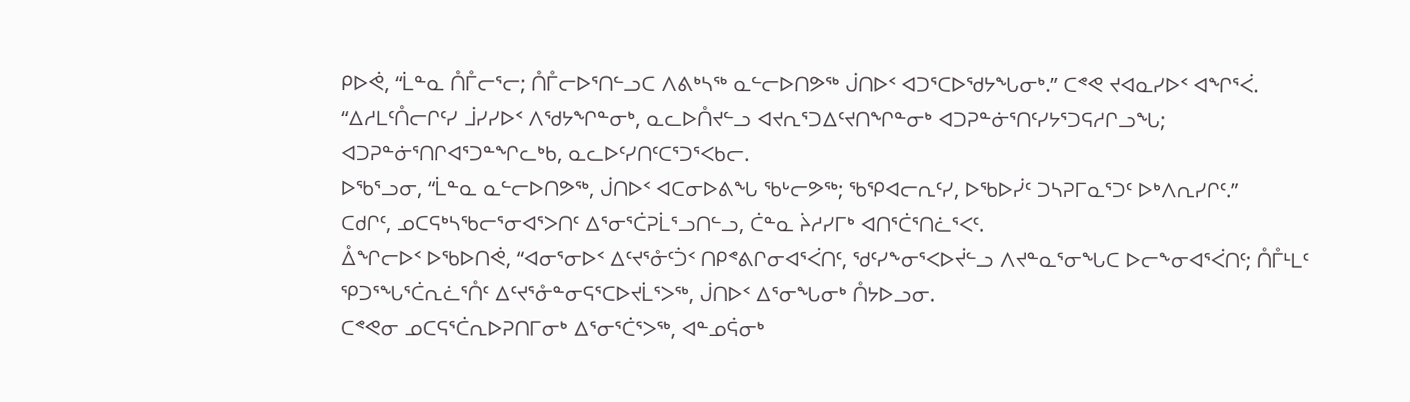ᑭᐅᕚ, “ᒫᓐᓇ ᑍᒤᓕᕐᓕ; ᑍᒤᓕᐅᕐᑎᓪᓗᑕ ᐱᕕᒃᓴᖅ ᓇᓪᓕᐅᑎᕗᖅ ᒎᑎᐅᑉ ᐊᑐᕐᑕᐅᖁᔭᖓᓂᒃ.” ᑕᕝᕙ ᔪᐊᓇᓯᐅᑉ ᐊᖏᕐᐹ.
“ᐃᓱᒪᑦᑍᓕᒋᑦᓯ ᒨᓯᓯᐅᑉ ᐱᖁᔭᖏᓐᓂᒃ, ᓇᓚᐅᑍᔪᓪᓗ ᐊᔪᕆᕐᑐᐃᑦᔪᑎᖏᓐᓂᒃ ᐊᑐᕈᓐᓃᕐᑎᑦᓯᔭᕐᑐᕋᓱᒋᓗᖓ; ᐊᑐᕈᓐᓃᕐᑎᒋᐊᕐᑐᓐᖏᓚᒃᑲ, ᓇᓚᐅᑦᓯᑎᑦᑕᕐᑐᕐᐸᑲᓕ.
ᐅᖃᕐᓗᓂ, “ᒫᓐᓇ ᓇᓪᓕᐅᑎᕗᖅ, ᒎᑎᐅᑉ ᐊᑕᓂᐅᕕᖓ ᖃᒡᓕᕗᖅ; ᖃᕿᐊᓕᕆᑦᓯ, ᐅᖃᐅᓰᑦ ᑐᓴᕈᒥᓇᕐᑐᑦ ᐅᒃᐱᕆᓯᒋᑦ.”
ᑕᑯᒋᑦ, ᓄᑕᕋᒃᓴᖃᓕᕐᓂᐊᕐᐳᑎᑦ ᐃᕐᓂᕐᑖᕈᒫᕐᓗᑎᓪᓗ, ᑖᓐᓇ ᔩᓱᓯᒥᒃ ᐊᑎᕐᑖᕐᑎᓛᕐᐸᑦ.
ᐂᖏᓕᐅᑉ ᐅᖃᐅᑎᕚ, “ᐊᓂᕐᓂᐅᑉ ᐃᑦᔪᕐᓁᑦᑑᑉ ᑎᑭᕝᕕᒋᓂᐊᕐᐹᑎᑦ, ᖁᑦᓯᖕᓂᕐᐸᐅᔫᓪᓗ ᐱᔪᓐᓇᕐᓂᖓᑕ ᐅᓕᖕᓂᐊᕐᐹᑎᑦ; ᑍᒤᒻᒪᑦ ᕿᑐᕐᖓᕐᑖᕆᓛᕐᑍᑦ ᐃᑦᔪᕐᓁᓐᓂᕋᕐᑕᐅᔪᒫᕐᐳᖅ, ᒎᑎᐅᑉ ᐃᕐᓂᖓᓂᒃ ᑍᔭᐅᓗᓂ.
ᑕᕝᕙᓂ ᓄᑕᕋᕐᑖᕆᐅᕈᑎᒥᓂᒃ ᐃᕐᓂᕐᑖᕐᐳᖅ, ᐊᓐᓄᕌᓂᒃ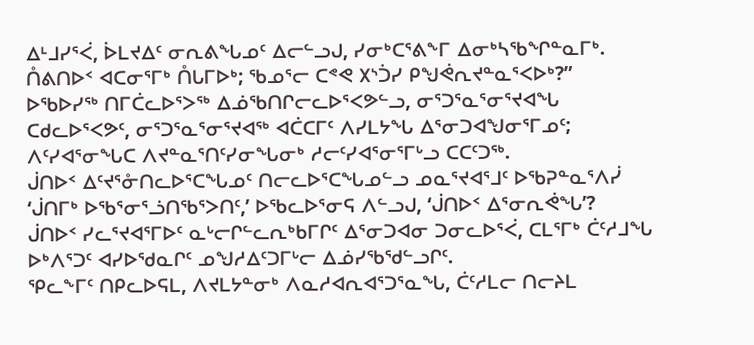ᐃᒻᒧᓯᕐᐹ, ᐆᒪᔪᐃᑦ ᓂᕆᕕᖓᓄᑦ ᐃᓕᓪᓗᒍ, ᓯᓂᒃᑕᕐᕕᖕᒥ ᐃᓂᒃᓴᖃᖏᓐᓇᒥᒃ.
ᑍᕕᑎᐅᑉ ᐊᑕᓂᕐᒥᒃ ᑍᒐᒥᐅᒃ; ᖃᓄᕐᓕ ᑕᕝᕙ ᙭ᔅᑑᓯ ᑭᖑᕚᕆᔪᓐᓇᕐᐸᐅᒃ?”
ᐅᖃᐅᓯᖅ ᑎᒥᑖᓚᐅᕐᐳᖅ ᐃᓅᖃᑎᒋᓕᓚᐅᕐᐸᕗᓪᓗ, ᓂᕐᑐᕐᓇᕐᓂᕐᔪᐊᖓ ᑕᑯᓚᐅᕐᐸᕗᑦ, ᓂᕐᑐᕐᓇᕐᓂᕐᔪᐊᖅ ᐊᑖᑕᒥᑦ ᐱᓯᒪᔭᖓ ᐃᕐᓂᑐᐊᖑᓂᕐᒥᓄᑦ; ᐱᑦᓯᐊᕐᓂᖓᑕ ᐱᔪᓐᓇᕐᑎᑦᓯᓂᖓᓂᒃ ᓱᓕᑦᓯᐊᕐᓂᕐᒥᒡᓗ ᑕᑕᑦᑐᖅ.
ᒎᑎᐅᑉ ᐃᑦᔪᕐᓁᑎᓚᐅᕐᑕᖓᓄᑦ ᑎᓕᓚᐅᕐᑕᖓᓄᓪᓗ ᓄᓇᕐᔪᐊᕐᒧᑦ ᐅᖃᕈᓐᓇᕐᐱᓰ ‘ᒎᑎᒥᒃ ᐅᖃᕐᓂᕐᓘᑎᖃᕐᐳᑎᑦ,’ ᐅᖃᓚᐅᕐᓂᕋ ᐱᓪᓗᒍ, ‘ᒎᑎᐅᑉ ᐃᕐᓂᕆᕚᖓ’?
ᒎᑎᐅᑉ ᓯᓚᕐᔪᐊᕐᒥᐅᑦ ᓇᒡᓕᒋᓪᓚᕆᒃᑲᒥᒋᑦ ᐃᕐᓂᑐᐊᓂ ᑐᓂᓚᐅᕐᐹ, ᑕᒪᕐᒥᒃ ᑖᑦᓱᒧᖓ ᐅᒃᐱᕐᑐᑦ ᐊᓯᐅᖁᓇᒋᑦ ᓄᖑᓱᐃᑦᑐᒥᒡᓕ ᐃᓅᓯᖃᖁᓪᓗᒋᑦ.
ᕿᓚᖕᒥᑦ ᑎᑭᓚᐅᕋᒪ, ᐱᔪᒪᔭᓐᓂᒃ ᐱᓇᓱᐊᕆᐊᕐᑐᕐᓇᖓ, ᑖᑦᓱᒪᓕ ᑎᓕᔨᒪ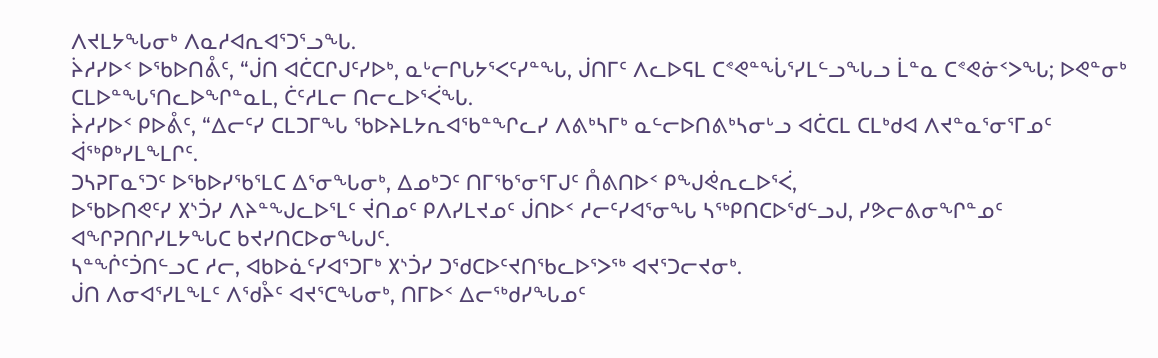ᐱᔪᒪᔭᖓᓂᒃ ᐱᓇᓱᐊᕆᐊᕐᑐᕐᓗᖓ.
ᔩᓱᓯᐅᑉ ᐅᖃᐅᑎᕔᑦ, “ᒎᑎ ᐊᑖᑕᒋᒍᑦᓯᐅᒃ, ᓇᒡᓕᒋᒐᔭᕐᐸᑦᓯᓐᖓ, ᒎᑎᒥᑦ ᐱᓚᐅᕋᒪ ᑕᕝᕙᓐᖔᕐᓯᒪᓪᓗᖓᓗ ᒫᓐᓇ ᑕᕝᕙᓃᑉᐳᖓ; ᐅᕙᓐᓂᒃ ᑕᒪᐅᓐᖓᕐᑎᓚᐅᖏᓐᓇᒪ, ᑖᑦᓱᒪᓕ ᑎᓕᓚᐅᕐᐹᖓ.
ᔩᓱᓯᐅᑉ ᑭᐅᕔᑦ, “ᐃᓕᑦᓯ ᑕᒪᑐᒥᖓ ᖃᐅᔨᒪᔭᕆᐊᖃᓐᖏᓚᓯ ᐱᕕᒃᓴᒥᒃ ᓇᓪᓕᐅᑎᕕᒃᓴᓂᒡᓗ ᐊᑖᑕᒪ ᑕᒪᒃᑯᐊ ᐱᔪᓐᓇᕐᓂᕐᒥᓄᑦ ᐋᖅᑭᒃᓯᒪᖕᒪᒋᑦ.
ᑐᓴᕈᒥᓇᕐᑐᑦ ᐅᖃᐅᓯᖃᕐᒪᑕ ᐃᕐᓂᖓᓂᒃ, ᐃᓄᒃᑐᑦ ᑎᒥᖃᕐᓂᕐᒥᒍᑦ ᑍᕕᑎᐅᑉ ᑭᖑᕚᕆᓚᐅᕐᐹ,
ᐅᖃᐅᑎᕙᑦᓯ ᙭ᔅᑑᓯ ᐱᔨᓐᖑᓚᐅᕐᒪᑦ ᔫᑎᓄᑦ ᑭᐱᓯᒪᔪᓄᑦ ᒎᑎᐅᑉ ᓱᓕᑦᓯᐊᕐᓂᖓ ᓴᖅᑭᑎᑕᐅᖁᓪᓗᒍ, ᓯᕗᓕᕕᓂᖏᓐᓄᑦ ᐊᖏᕈᑎᒋᓯᒪᔭᖓᑕ ᑲᔪᓯᑎᑕᐅᓂᖓᒍᑦ.
ᓴᓐᖐᑦᑑᑎᓪᓗᑕ ᓱᓕ, ᐊᑲᐅᓈᑦᓯᐊᕐᑐᒥᒃ ᙭ᔅᑑᓯ ᑐᖁᑕᐅᑦᔪᑎᖃᓚᐅᕐᐳᖅ ᐊᔪᕐᑐᓕᔪᓂᒃ.
ᒎᑎ ᐱᓂᐊᕐᓯᒪᖕᒪᑦ ᐱᖁᔧᑦ ᐊᔪᕐᑕᖓᓂᒃ, ᑎᒥᐅᑉ ᐃᓕᖅᑯᓯᖓᓄᑦ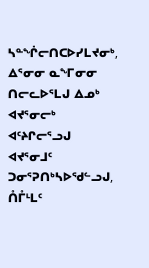ᓴᓐᖐᓕᑎᑕᐅᓯᒪᔪᓂᒃ, ᐃᕐᓂᓂ ᓇᖕᒥᓂᓂ ᑎᓕᓚᐅᕐᒪᒍ ᐃᓄᒃ ᐊᔪᕐᓂᓕᒃ ᐊᑦᔨᒋᓕᕐᓗᒍ ᐊᔪᕐᓂᒧᑦ ᑐᓂᕐᕈᑎᒃᓴᐅᖁᓪᓗᒍ, ᑍᒤᒻᒪᑦ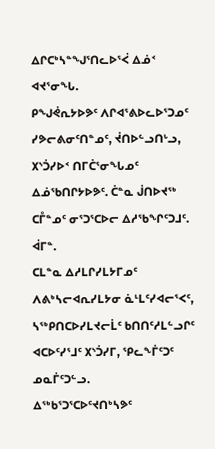ᐃᒋᑕᒃᓴᓐᖑᕐᑎᓚᐅᕐᐹ ᐃᓅᑉ ᐊᔪᕐᓂᖓ.
ᑭᖑᕚᕆᔭᐅᕗᑦ ᐱᒋᐊᕐᕕᐅᓚᐅᕐᑐᓄᑦ ᓯᕗᓕᕕᓂᑦᑎᓐᓄᑦ, ᔫᑎᐅᓪᓗᑎᒡᓗ, ᙭ᔅᑑᓯᐅᑉ ᑎᒥᑖᕐᓂᖓᓄᑦ ᐃᓅᖃᑎᒋᔭᐅᕗᑦ. ᑖᓐᓇ ᒎᑎᐅᔪᖅ ᑕᒤᓐᓄᑦ ᓂᕐᑐᕐᑕᐅᓕ ᐃᓱᖃᖏᑦᑐᒧᑦ. ᐋᒥᓐ.
ᑕᒪᓐᓇ ᐃᓱᒪᒋᓯᒪᔭᒥᓄᑦ ᐱᕕᒃᓴᓕᐊᕆᓯᒪᔭᓂ ᓈᒻᒪᑦᓯᐊᓕᕐᐸᑦ, ᓴᖅᑭᑎᑕᐅᓯᒪᔪᓕᒫᑦ ᑲᑎᑎᑦᓱᒪᓪᓗᒋᑦ ᐊᑕᐅᑦᓯᕐᒧᑦ ᙭ᔅᑑᓯᒥ, ᕿᓚᖕᒦᑦᑐᑦ ᓄᓇᒦᑦᑐᓪᓗ.
ᐃᖅᑲᕐᑐᕐᑕᐅᑦᔪᑎᒃᓴᕗᑦ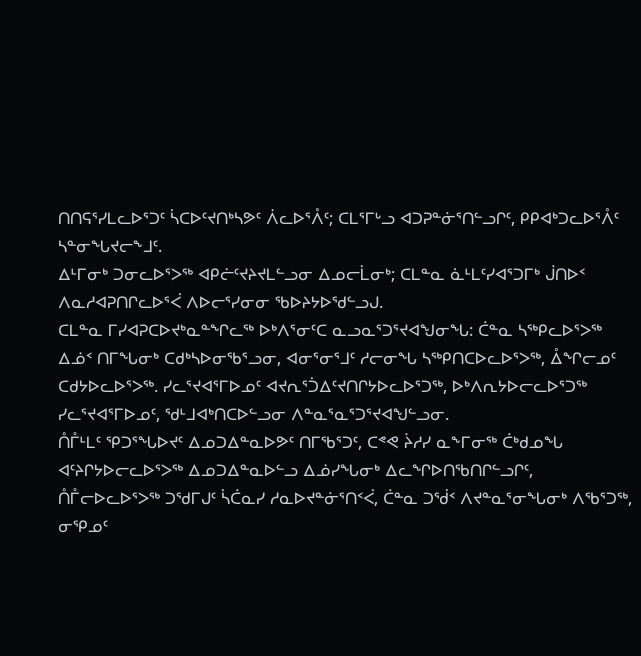ᑎᑎᕋᕐᓯᒪᓚᐅᕐᑐᑦ ᓵᑕᐅᑦᔪᑎᒃᓴᕗᑦ ᐲᓚᐅᕐᐰᑦ; ᑕᒪᕐᒥᒡᓗ ᐊᑐᕈᓐᓃᕐᑎᓪᓗᒋᑦ, ᑭᑭᐊᒃᑐᓚᐅᕐᐰᑦ ᓴᓐᓂᖓᔪᓕᖕᒧᑦ.
ᐃᒻᒥᓂᒃ ᑐᓂᓚᐅᕐᐳᖅ ᐊᑭᓖᑦᔪᔨᔪᒪᓪᓗᓂ ᐃᓄᓕᒫᓂᒃ; ᑕᒪᓐᓇ ᓈᒻᒪᑦᓯᐊᕐᑐᒥᒃ ᒎᑎᐅᑉ ᐱᓇᓱᐊᕈᑎᒋᓚᐅᕐᐹ ᐱᐅᓕᕐᓯᓂᓂ ᖃᐅᔨᔭᐅᖁᓪᓗᒍ.
ᑕᒪᓐᓇ ᒥᓯᐊᕈᑕᐅᔪᒃᓇᓐᖏᓚᖅ ᐅᒃᐱᕐᓂᑦᑕ ᓇᓗᓇᕐᑐᕐᔪᐊᖑᓂᖓ: ᑖᓐᓇ ᓴᖅᑭᓚᐅᕐᐳᖅ ᐃᓅᑉ ᑎᒥᖓᓂᒃ ᑕᑯᒃᓴᐅᓂᖃᕐᓗᓂ, ᐊᓂᕐᓂᕐᒧᑦ ᓱᓕᓂᖓ ᓴᖅᑭᑎᑕᐅᓚᐅᕐᐳᖅ, ᐂᖏᓕᓄᑦ ᑕᑯᔭᐅᓚᐅᕐᐳᖅ. ᓯᓚᕐᔪᐊᕐᒥᐅᓄᑦ ᐊᔪᕆᕐᑑᐃᑦᔪᑎᒋᔭᐅᓚᐅᕐᑐᖅ, ᐅᒃᐱᕆᔭᐅᓕᓚᐅᕐᑐᖅ ᓯᓚᕐᔪᐊᕐᒥᐅᓄᑦ, ᖁᒻᒧᐊᒃᑎᑕᐅᓪᓗᓂ ᐱᓐᓇᕐᓇᕐᑐᕐᔪᐊᖑᓪᓗᓂ.
ᑍᒤᒻᒪᑦ ᕿᑐᕐᖓᐅᔪᑦ ᐃᓄᑐᐃᓐᓇᐅᕗᑦ ᑎᒥᖃᕐᑐᑦ, ᑕᕝᕙ ᔩᓱᓯ ᓇᖕᒥᓂᖅ ᑖᒃᑯᓄᖓ ᐊᑦᔨᒋᔭᐅᓕᓚᐅᕐᐳᖅ ᐃᓄᑐᐃᓐᓇᐅᓪᓗ ᐃᓅᓯᖓᓂᒃ ᐃᓚᖏᐅᑎᖃᑎᒋᓪᓗᒋᑦ, ᑍᒤᓕᐅᓚᐅᕐᐳᖅ ᑐᖁᒥᒍᑦ ᓵᑖᓇᓯ ᓱᓇᐅᔪᓐᓃᕐᑎᑉᐹ, ᑖᓐᓇ ᑐᖂᑉ ᐱᔪᓐᓇᕐᓂᖓᓂᒃ ᐱᖃᕐᑐᖅ,
ᓂᕿᓄᑦ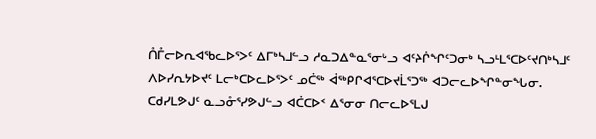ᑍᒤᓕᐅᕆᐊᖃᓚᐅᕐᐳᑦ ᐃᒥᒃᓴᒧᓪᓗ ᓱᓇᑐᐃᓐᓇᕐᓂᒡᓗ ᐊᑦᔨᒌᖏᑦᑐᓂᒃ ᓴᓗᒻᒪᕐᑕᐅᑦᔪᑎᒃᓴᒧᑦ ᐱᐅᓯᕆᔭᐅᔪᑦ ᒪᓕᒃᑕᐅᓚᐅᕐᐳᑦ ᓄᑖᖅ ᐋᖅᑭᒋᐊᕐᑕᐅᔪᒫᕐᑐᖅ ᐊᑐᓕᓚᐅᖏᓐᓂᖓᓂ.
ᑕᑯᓯᒪᕗᒍᑦ ᓇᓗᓁᕐᓯᕗᒍᓪᓗ ᐊᑖᑕᐅᑉ ᐃᕐᓂᓂ ᑎᓕᓚᐅᕐᒪᒍ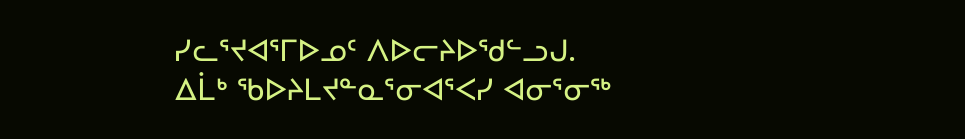ᓯᓚᕐᔪᐊᕐᒥᐅᓄᑦ ᐱᐅᓕᔨᐅᖁᓪᓗᒍ.
ᐃᒫᒃ ᖃᐅᔨᒪᔪᓐᓇᕐᓂᐊᕐᐸᓯ ᐊᓂᕐᓂᖅ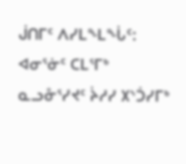ᒎᑎᒥᑦ ᐱᓯᒪᖕᒪᖔᑦ: ᐊᓂᕐᓃᑦ ᑕᒪᕐᒥᒃ ᓇᓗᓁᕐᓯᔪᑦ ᔩᓱᓯ ᙭ᔅᑑᓯᒥᒃ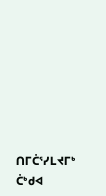ᑎᒥᑖᕐᓯᒪᔪᒥᒃ ᑖᒃᑯᐊ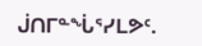ᒎᑎᒥᓐᖔᕐᓯᒪᕗᑦ.